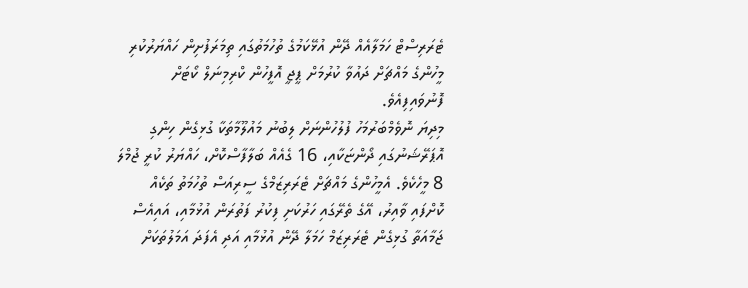ޓެރަރިސްޓް ހަމަލާއެއް ދޭން އުޅޭކަމުގެ ތުހުމަތުގައި ތިމަރަފުށިން ހައްޔަރުކުރި މީހުންގެ މައްޗަށް ދައުވާ ކުރުމަށް ޕީޖީ އޮފީހުން ކްރިމިނަލް ކޯޓަށް ފޮނުވައިފިއެވެ.
މިދިޔަ ނޮވެމްބަރުމަހު ފުލުހުންނަށް ލިބުނު މައުލޫމާތަކާ ގުޅިގެން ހިންގި އޮޕަރޭޝަނުގައި ދޯންޏަކާއި، 16 ގެއެއް ބަލާފާސްކޮށް، ހައްޔަރު ކުރީ ޖުމްލަ 8 މީހެކެވެ. އެމީހުންގެ މައްޗަށް ޓެރަރިޒަމްގެ ސީރިއަސް ތުހުމަތު ތަކެއް ކޮށްފައި ވާއިރު، އޭގެ ތެރޭގައި ހަރުކަށި ފިކުރު ފަތުރަން އުޅުމާއި، އައިއެސް ޖަމާއަތާ ގުޅިގެން ޓެރަރިޒަމް ހަމަލާ ދޭން އުޅުމާއި އަދި އެފަދަ އަމަލުތަކަށް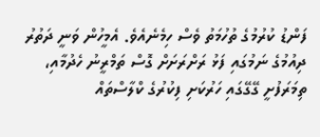ފަންޑު ކުރުމުގެ ތުހުމަތު ވެސް ހިމެނެއެވެ. އެމީހުން ވަނީ ދަތުރު ދިއުމުގެ ނަމުގައި ފަޅު ރަށްރަށަށް ގޮސް ތަމްރީނު ހެދުމާއި، ތިމަރަފުށީ ގޭގޭގައި ހަރުކަށި ފިކުރުގެ ކްލާސްތައް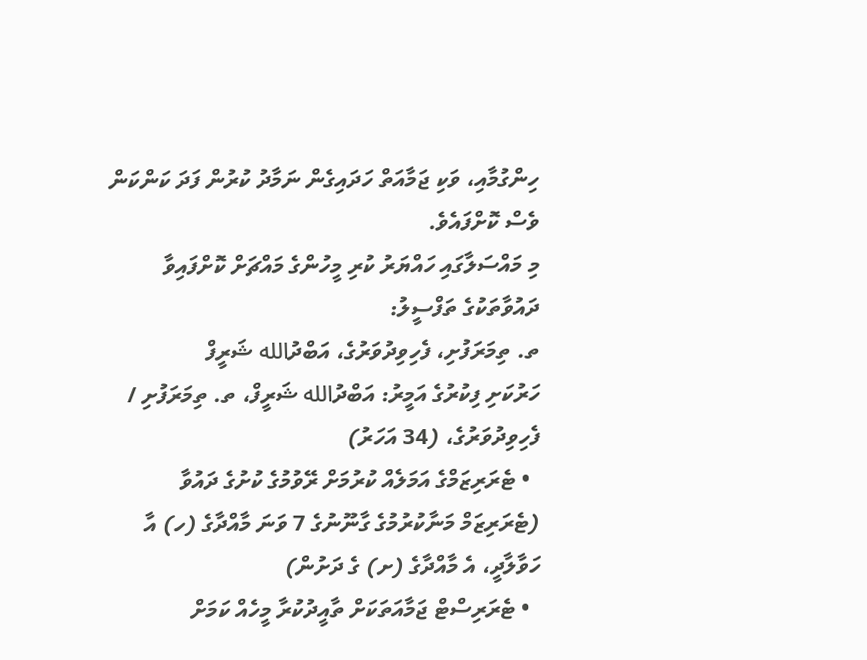ހިންގުމާއި، ވަކި ޖަމާއަތް ހަދައިގެން ނަމާދު ކުރުން ފަދަ ކަންކަން ވެސް ކޮށްފައެވެ.
މި މައްސަލާގައި ހައްޔަރު ކުރި މީހުންގެ މައްޗަށް ކޮށްފައިވާ ދައުވާތަކުގެ ތަފްސީލު:
ތ. ތިމަރަފުށި، ފެހިވިދުވަރުގެ، އަބްދުالله ޝަރީފް
ހަރުކަށި ފިކުރުގެ އަމީރު: އަބްދުالله ޝަރީފް، ތ. ތިމަރަފުށި / ފެހިވިދުވަރުގެ، (34 އަހަރު)
  • ޓެރަރިޒަމްގެ އަމަލެއް ކުރުމަށް ރޭވުމުގެ ކުށުގެ ދައުވާ (ޓެރަރިޒަމް މަނާކުރުމުގެ ގާނޫނުގެ 7 ވަނަ މާއްދާގެ (ހ) އާ ހަވާލާދީ، އެ މާއްދާގެ (ށ) ގެ ދަށުން)
  • ޓެރަރިސްޓް ޖަމާއަތަކަށް ތާއީދުކުރާ މީހެއް ކަމަށް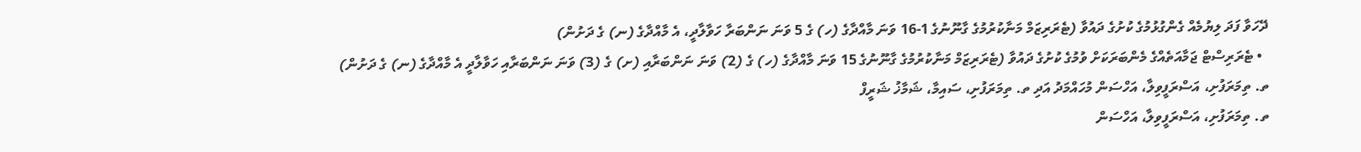ދޭހަވާ ފަދަ ލިޔުމެއް ގެންގުޅުމުގެ ކުށުގެ ދައުވާ (ޓެރަރިޒަމް މަނާކުރުމުގެ ގާނޫނުގެ 1-16 ވަނަ މާއްދާގެ (ހ) ގެ 5 ވަނަ ނަންބަރާ ހަވާލާދީ، އެ މާއްދާގެ (ނ) ގެ ދަށުން)
  • ޓެރަރިސްޓް ޖަމާއަތެއްގެ މެންބަރަކަށް ވުމުގެ ކުށުގެ ދައުވާ (ޓެރަރިޒަމް މަނާކުރުމުގެ ގާނޫނުގެ 15 ވަނަ މާއްދާގެ (ހ) ގެ (2) ވަނަ ނަންބަރާއި (ށ) ގެ (3) ވަނަ ނަންބަރާއި ހަވާލާދީ އެ މާއްދާގެ (ނ) ގެ ދަށުން)
ތ. ތިމަރަފުށި، އަސްރަފީވިލާ، އަހްސަން މުހައްމަދު އަދި ތ. ތިމަރަފުށި، ސައިމާ، ޝަމާޚު ޝަރީފް
ތ. ތިމަރަފުށި، އަސްރަފީވިލާ، އަހްސަން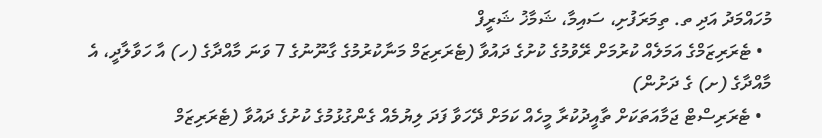މުހައްމަދު އަދި ތ. ތިމަރަފުށި، ސައިމާ، ޝަމާޚު ޝަރީފް
  • ޓެރަރިޒަމްގެ އަމަލެއް ކުރުމަށް ރޭވުމުގެ ކުށުގެ ދައުވާ (ޓެރަރިޒަމް މަނާކުރުމުގެ ގާނޫނުގެ 7 ވަނަ މާއްދާގެ (ހ) އާ ހަވާލާދީ، އެ މާއްދާގެ (ށ) ގެ ދަށުން)
  • ޓެރަރިސްޓް ޖަމާއަތަކަށް ތާއީދުކުރާ މީހެއް ކަމަށް ދޭހަވާ ފަދަ ލިޔުމެއް ގެންގުޅުމުގެ ކުށުގެ ދައުވާ (ޓެރަރިޒަމް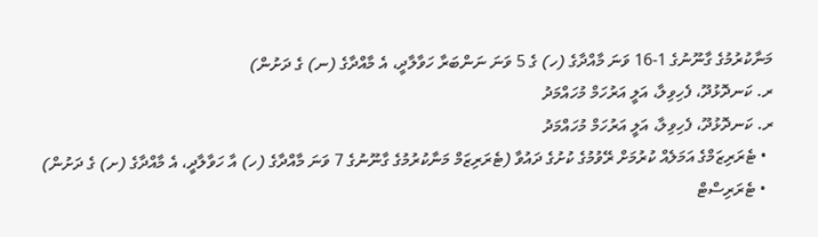މަނާކުރުމުގެ ގާނޫނުގެ 1-16 ވަނަ މާއްދާގެ (ހ) ގެ 5 ވަނަ ނަންބަރާ ހަވާލާދީ، އެ މާއްދާގެ (ނ) ގެ ދަށުން)
ރ. ކަނދޮޅުދޫ، ފެހިވިލާ، އަލީ އަރުހަމް މުހައްމަދު
ރ. ކަނދޮޅުދޫ، ފެހިވިލާ، އަލީ އަރުހަމް މުހައްމަދު
  • ޓެރަރިޒަމްގެ އަމަލެއް ކުރުމަށް ރޭވުމުގެ ކުށުގެ ދައުވާ (ޓެރަރިޒަމް މަނާކުރުމުގެ ގާނޫނުގެ 7 ވަނަ މާއްދާގެ (ހ) އާ ހަވާލާދީ، އެ މާއްދާގެ (ށ) ގެ ދަށުން)
  • ޓެރަރިސްޓް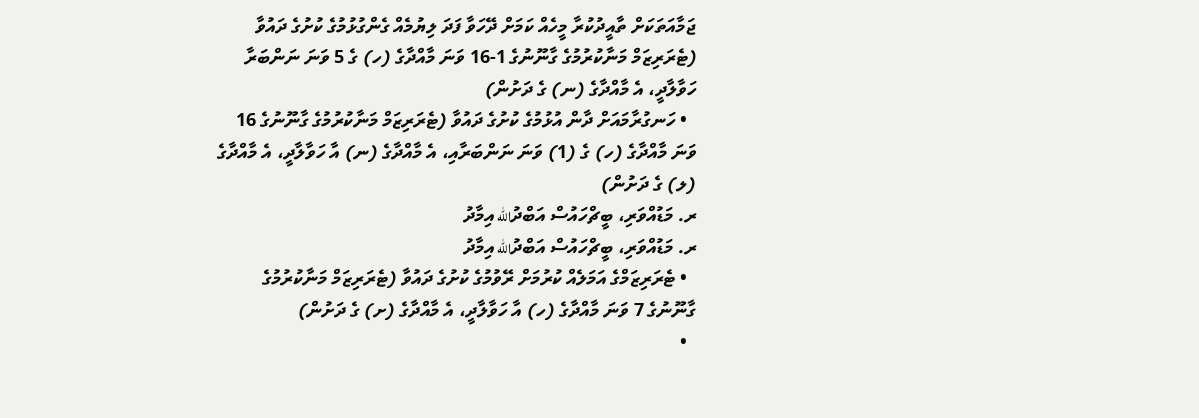ޖަމާއަތަކަށް ތާއީދުކުރާ މީހެއް ކަމަށް ދޭހަވާ ފަދަ ލިޔުމެއް ގެންގުޅުމުގެ ކުށުގެ ދައުވާ (ޓެރަރިޒަމް މަނާކުރުމުގެ ގާނޫނުގެ 1-16 ވަނަ މާއްދާގެ (ހ) ގެ 5 ވަނަ ނަންބަރާ ހަވާލާދީ، އެ މާއްދާގެ (ނ) ގެ ދަށުން)
  • ހަނގުރާމައަށް ދާން އުޅުމުގެ ކުށުގެ ދައުވާ (ޓެރަރިޒަމް މަނާކުރުމުގެ ގާނޫނުގެ 16 ވަނަ މާއްދާގެ (ހ) ގެ (1) ވަނަ ނަންބަރާއި، އެ މާއްދާގެ (ނ) އާ ހަވާލާދީ، އެ މާއްދާގެ (ލ) ގެ ދަށުން)
ރ. މަޑުއްވަރި، ބީޗްހައުސް އަބްދުالله އިމާދު
ރ. މަޑުއްވަރި، ބީޗްހައުސް އަބްދުالله އިމާދު
  • ޓެރަރިޒަމްގެ އަމަލެއް ކުރުމަށް ރޭވުމުގެ ކުށުގެ ދައުވާ (ޓެރަރިޒަމް މަނާކުރުމުގެ ގާނޫނުގެ 7 ވަނަ މާއްދާގެ (ހ) އާ ހަވާލާދީ، އެ މާއްދާގެ (ށ) ގެ ދަށުން)
  •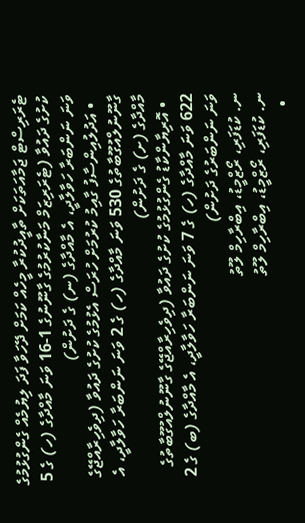ޓެރަރިސްޓް ޖަމާއަތަކަށް ތާއީދުކުރާ މީހެއް ކަމަށް ދޭހަވާ ފަދަ ލިޔުމެއް ގެންގުޅުމުގެ ކުށުގެ ދައުވާ (ޓެރަރިޒަމް މަނާކުރުމުގެ ގާނޫނުގެ 1-16 ވަނަ މާއްދާގެ (ހ) ގެ 5 ވަނަ ނަންބަރާ ހަވާލާދީ، އެ މާއްދާގެ (ނ) ގެ ދަށުން)
  • އަދުލުއިންސާފު ގާއިމު ކުރުމަށް ހުރަސް އެޅުމުގެ ކުށުގެ ދައުވާ (ދިވެހިރާއްޖޭގެ ގާނޫނުލްއުގޫބާތުގެ 530 ވަނަ މާއްދާގެ (ހ) ގެ 2 ވަނަ ނަންބަރާ ހަވާލާދީ، އެ މާއްދާގެ (ށ) ގެ ދަށުން)
  • އޮރިޔާންކާޑު ގެންގުޅުމުގެ ކުށުގެ ދައުވާ (ދިވެހިރާއްޖޭގެ ގާނޫނުލްއުގޫބާތުގެ 622 ވަނަ މާއްދާގެ (ހ) ގެ 7 ވަނަ ނަންބަރާ ހަވާލާދީ، އެ މާއްދާގެ (ބ) ގެ 2 ވަނަ ނަންބަރުގެ ދަށުން)
ނ. ކުޑަފަރި، ރޯޒްމީޑު، އިބްރާހިމް ލޫތު
ނ. ކުޑަފަރި، ރޯޒްމީޑު، އިބްރާހިމް ލޫތު
  •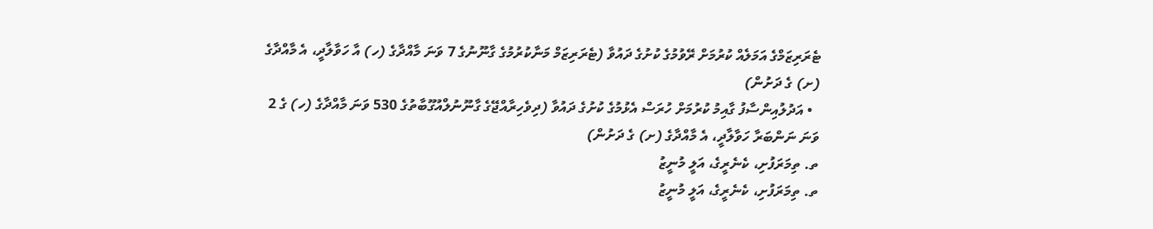ޓެރަރިޒަމްގެ އަމަލެއް ކުރުމަށް ރޭވުމުގެ ކުށުގެ ދައުވާ (ޓެރަރިޒަމް މަނާކުރުމުގެ ގާނޫނުގެ 7 ވަނަ މާއްދާގެ (ހ) އާ ހަވާލާދީ، އެ މާއްދާގެ (ށ) ގެ ދަށުން)
  • އަދުލުއިންސާފު ގާއިމު ކުރުމަށް ހުރަސް އެޅުމުގެ ކުށުގެ ދައުވާ (ދިވެހިރާއްޖޭގެ ގާނޫނުލްއުގޫބާތުގެ 530 ވަނަ މާއްދާގެ (ހ) ގެ 2 ވަނަ ނަންބަރާ ހަވާލާދީ، އެ މާއްދާގެ (ށ) ގެ ދަށުން)
ތ. ތިމަރަފުށި، ކެނެރީގެ، އަލީ މުނީޒު
ތ. ތިމަރަފުށި، ކެނެރީގެ، އަލީ މުނީޒު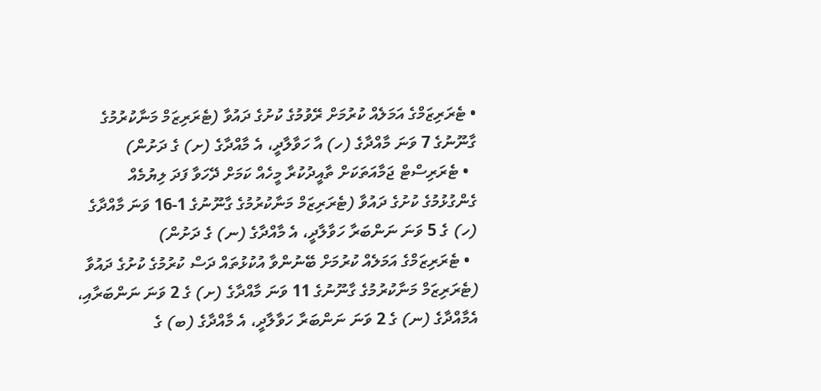• ޓެރަރިޒަމްގެ އަމަލެއް ކުރުމަށް ރޭވުމުގެ ކުށުގެ ދައުވާ (ޓެރަރިޒަމް މަނާކުރުމުގެ ގާނޫނުގެ 7 ވަނަ މާއްދާގެ (ހ) އާ ހަވާލާދީ، އެ މާއްދާގެ (ށ) ގެ ދަށުން)
  • ޓެރަރިސްޓް ޖަމާއަތަކަށް ތާއީދުކުރާ މީހެއް ކަމަށް ދޭހަވާ ފަދަ ލިޔުމެއް ގެންގުޅުމުގެ ކުށުގެ ދައުވާ (ޓެރަރިޒަމް މަނާކުރުމުގެ ގާނޫނުގެ 1-16 ވަނަ މާއްދާގެ (ހ) ގެ 5 ވަނަ ނަންބަރާ ހަވާލާދީ، އެ މާއްދާގެ (ނ) ގެ ދަށުން)
  • ޓެރަރިޒަމްގެ އަމަލެއް ކުރުމަށް ބޭނުންވާ އުކުޅުތައް ދަސް ކުރުމުގެ ކުށުގެ ދައުވާ (ޓެރަރިޒަމް މަނާކުރުމުގެ ގާނޫނުގެ 11 ވަނަ މާއްދާގެ (ށ) ގެ 2 ވަނަ ނަންބަރާއި، އެމާއްދާގެ (ނ) ގެ 2 ވަނަ ނަންބަރާ ހަވާލާދީ، އެ މާއްދާގެ (ބ) ގެ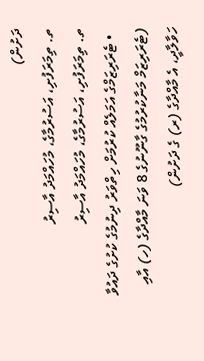ދަށުން)
ތ. ތިމަރަފުށި، އަސުރުމާގެ، މުހައްމަދު އާސިރު
ތ. ތިމަރަފުށި، އަސުރުމާގެ، މުހައްމަދު އާސިރު
  • ޓެރަރިޒަމްގެ އަމަލެއް ކުރުމަށް ހިތްވަރު ދިނުމުގެ ކުށުގެ ދައުވާ (ޓެރަރިޒަމް މަނާކުރުމުގެ ގާނޫނުގެ 8 ވަނަ މާއްދާގެ (ހ) އާއި ހަވާލާދީ، އެ މާއްދާގެ (ރ) ގެ ދަށުން)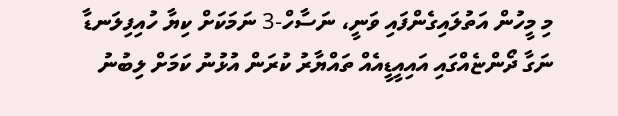މި މީހުން އަތުލައިގެންފައި ވަނީ، ނަސާހް-3 ނަމަކަށް ކިޔާ ހުއިފިލަނޑާ ނަގާ ދޯންޏެއްގައި އައިއީޑީއެއް ތައްޔާރު ކުރަން އުޅުނު ކަމަށް ލިބުނު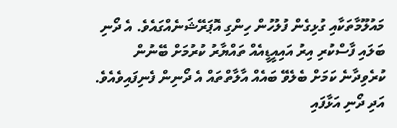މައުލޫމާތަކާއި ގުޅިގެން ފުލުހުން ހިންގި އޮޕަރޭޝަނެއްގައެވެ. އެ ދޯނި ބަލައި ފާސްކުރި އިރު އައިއީޑީއެއް ތައްޔާރު ކުރުމަށް ބޭނުން ކުރެވިދާނެ ކަމަށް ބެލެވޭ ބައެއް އާލާތްތައް އެ ދޯނިން ފެނިފައިވެއެވެ. އަދި ދޯނި އަޅާފައި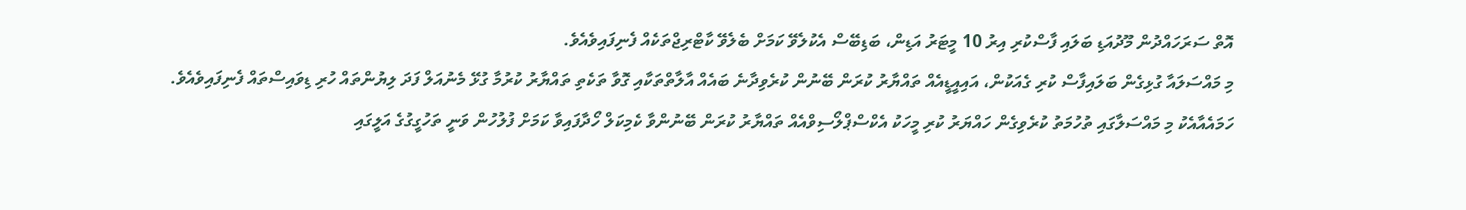އޮތް ސަރަހައްދުން މޫދުއަޑި ބަލައި ފާސްކުރި އިރު 10 މީޓަރު އަޑިން، ބަޑިބޭސް އެކުލެވޭ ކަމަށް ބެލެވޭ ކާޓްރިޖްތަކެއް ފެނިފައިވެއެވެ.
މި މައްސަލައާ ގުޅިގެން ބަލައިފާސް ކުރި ގެއަކުން، އައިއީޑީއެއް ތައްޔާރު ކުރަން ބޭނުން ކުރެވިދާނެ ބައެއް އާލާތްތަކާއި ގޮވާ ތަކެތި ތައްޔާރު ކުރުމާ ގުޅޭ މެނުއަލް ފަދަ ލިޔުންތައް ހުރި ޑިވައިސްތައް ފެނިފައިވެއެވެ. ހަމައެއާއެކު މި މައްސަލާގައި ތުހުމަތު ކުރެވިގެން ހައްޔަރު ކުރި މީހަކު އެކްސްޕްލޯސިވްއެއް ތައްޔާރު ކުރަން ބޭނުންވާ ކެމިކަލް ހޯދާފައިވާ ކަމަށް ފުލުހުން ވަނީ ތަހުގީގުގެ އަލީގައި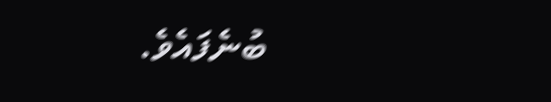ބުނެފައެވެ.